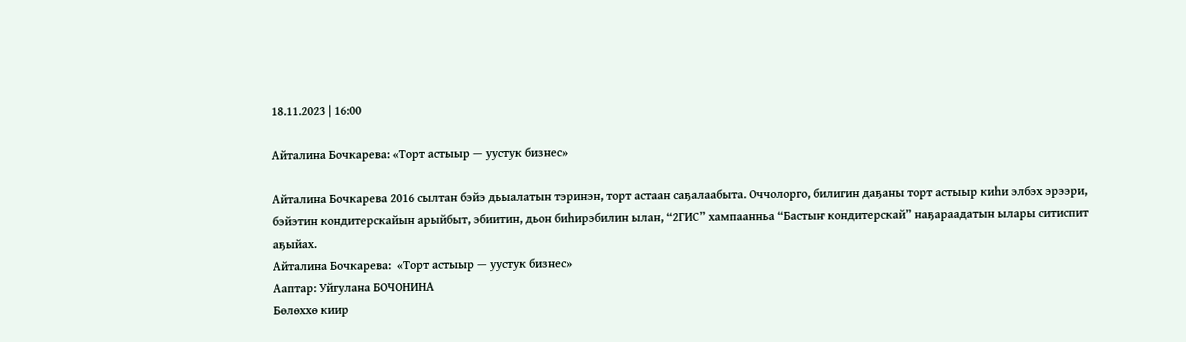18.11.2023 | 16:00

Айталина Бочкарева: «Торт астыыр — уустук бизнес»

Айталина Бочкарева 2016 сылтан бэйэ дьыалатын тэринэн, торт астаан саҕалаабыта. Оччолорго, билигин даҕаны торт астыыр киһи элбэх эрээри, бэйэтин кондитерскайын арыйбыт, эбиитин, дьон биһирэбилин ылан, “2ГИС” хампаанньа “Бастыҥ кондитерскай” наҕараадатын ылары ситиспит аҕыйах.
Айталина Бочкарева:  «Торт астыыр — уустук бизнес»
Ааптар: Уйгулана БОЧОНИНА
Бөлөххө киир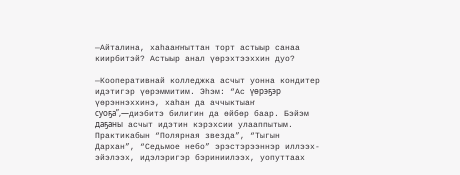—Айталина, хаһааҥҥыттан торт астыыр санаа киирбитэй? Астыыр анал үөрэхтээххин дуо?

—Кооперативнай колледжка асчыт уонна кондитер идэтигэр үөрэммитим. Эһэм: “Ас үөрэҕэр үөрэннэххинэ, хаһан да аччыктыаҥ суоҕа”,—диэбитэ билигин да өйбөр баар. Бэйэм даҕаны асчыт идэтин кэрэхсии улааппытым. Практикабын “Полярная звезда”, “Тыгын Дархан”, “Седьмое небо” эрэстэрээннэр иллээх-эйэлээх, идэлэригэр бэриниилээх, уопуттаах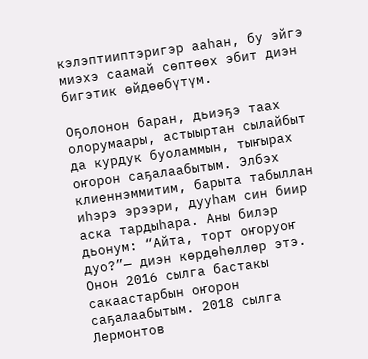кэлэптииптэригэр ааһан, бу эйгэ миэхэ саамай сөптөөх эбит диэн бигэтик өйдөөбүтүм.

Оҕолонон баран, дьиэҕэ таах олорумаары, астыыртан сылайбыт да курдук буоламмын, тыҥырах оҥорон саҕалаабытым. Элбэх клиеннэммитим, барыта табыллан иһэрэ эрээри, дууһам син биир аска тардыһара. Аны билэр дьонум: “Айта, торт оҥоруоҥ дуо?”— диэн көрдөһөллөр этэ. Онон 2016 сылга бастакы сакаастарбын оҥорон саҕалаабытым. 2018 сылга Лермонтов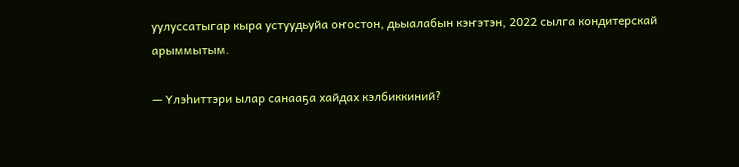уулуссатыгар кыра устуудьуйа оҥостон, дьыалабын кэҥэтэн, 2022 сылга кондитерскай арыммытым.

— Үлэһиттэри ылар санааҕа хайдах кэлбиккиний?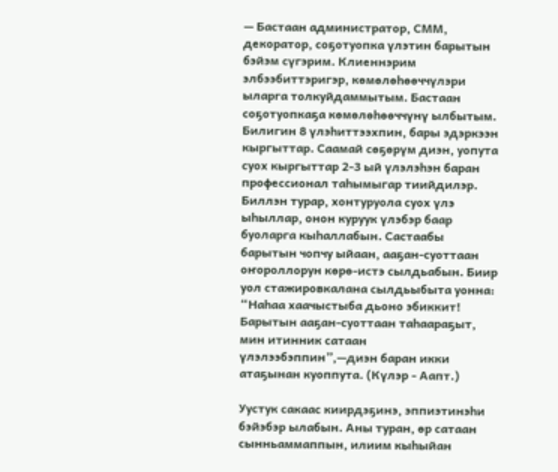— Бастаан администратор, СММ, декоратор, соҕотуопка үлэтин барытын бэйэм сүгэрим. Клиеннэрим элбээбиттэригэр, көмөлөһөөччүлэри ыларга толкуйдаммытым. Бастаан соҕотуопкаҕа көмөлөһөөччүнү ылбытым. Билигин 8 үлэһиттээхпин, бары эдэркээн кыргыттар. Саамай сөҕөрүм диэн, уопута суох кыргыттар 2-3 ый үлэлэһэн баран профессионал таһымыгар тиийдилэр. Биллэн турар, хонтуруола суох үлэ ыһыллар, онон куруук үлэбэр баар буоларга кыһаллабын. Састаабы барытын чопчу ыйаан, ааҕан-суоттаан оҥороллорун көрө-истэ сылдьабын. Биир уол стажировкалана сылдьыбыта уонна: “Наһаа хаачыстыба дьоно эбиккит! Барытын ааҕан-суоттаан таһаараҕыт, мин итинник сатаан үлэлээбэппин”,—диэн баран икки атаҕынан куоппута. (Күлэр - Аапт.)

Уустук сакаас киирдэҕинэ, эппиэтинэһи бэйэбэр ылабын. Аны туран, өр сатаан сынньаммаппын, илиим кыһыйан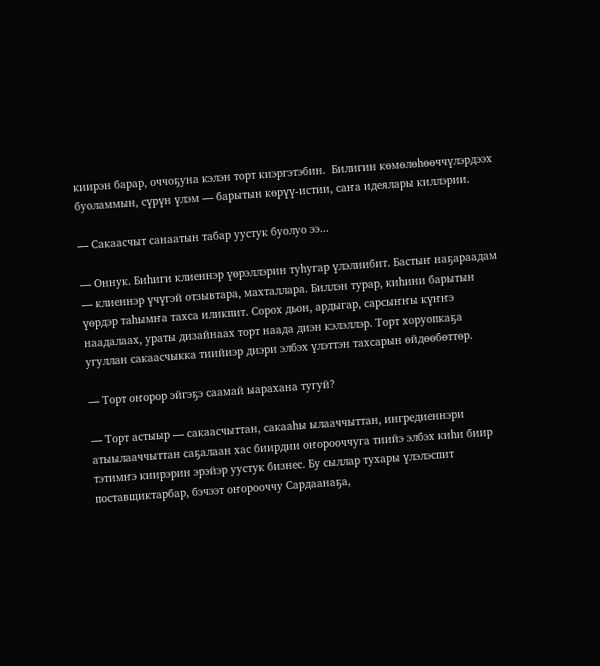киирэн барар, оччоҕуна кэлэн торт киэргэтэбин.  Билигин көмөлөһөөччүлэрдээх буоламмын, сүрүн үлэм — барытын көрүү-истии, саҥа идеялары киллэрии.

— Сакаасчыт санаатын табар уустук буолуо ээ...

— Оннук. Биһиги клиеннэр үөрэллэрин туһугар үлэлиибит. Бастыҥ наҕараадам — клиеннэр үчүгэй отзывтара, махталлара. Биллэн турар, киһини барытын үөрдэр таһымҥа тахса иликпит. Сорох дьон, ардыгар, сарсыҥҥы күҥҥэ наадалаах, ураты дизайнаах торт наада диэн кэлэллэр. Торт хоруопкаҕа угуллан сакаасчыкка тиийиэр диэри элбэх үлэттэн тахсарын өйдөөбөттөр.

— Торт оҥорор эйгэҕэ саамай ыарахана тугуй?

— Торт астыыр — сакаасчыттан, сакааһы ылааччыттан, ингредиеннэри атыылааччыттан саҕалаан хас биирдии оҥорооччуга тиийэ элбэх киһи биир тэтимҥэ киирэрин эрэйэр уустук бизнес. Бу сыллар тухары үлэлэспит  поставщиктарбар, бэчээт оҥорооччу Сардаанаҕа,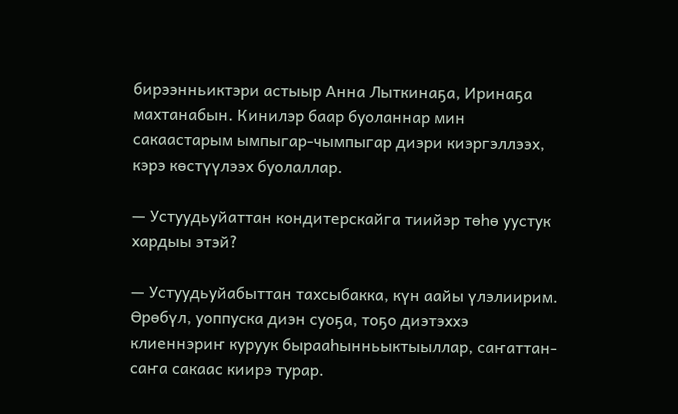бирээнньиктэри астыыр Анна Лыткинаҕа, Иринаҕа махтанабын. Кинилэр баар буоланнар мин сакаастарым ымпыгар-чымпыгар диэри киэргэллээх, кэрэ көстүүлээх буолаллар.

— Устуудьуйаттан кондитерскайга тиийэр төһө уустук хардыы этэй?

— Устуудьуйабыттан тахсыбакка, күн аайы үлэлиирим. Өрөбүл, уоппуска диэн суоҕа, тоҕо диэтэххэ клиеннэриҥ куруук бырааһынньыктыыллар, саҥаттан-саҥа сакаас киирэ турар.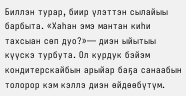Биллэн турар, биир үлэттэн сылайыы барбыта. «Хаһан эмэ мантан киһи тахсыан сөп дуо?»— диэн ыйытыы күүскэ турбута. Ол курдук бэйэм кондитерскайбын арыйар баҕа санаабын толорор кэм кэллэ диэн өйдөөбүтүм.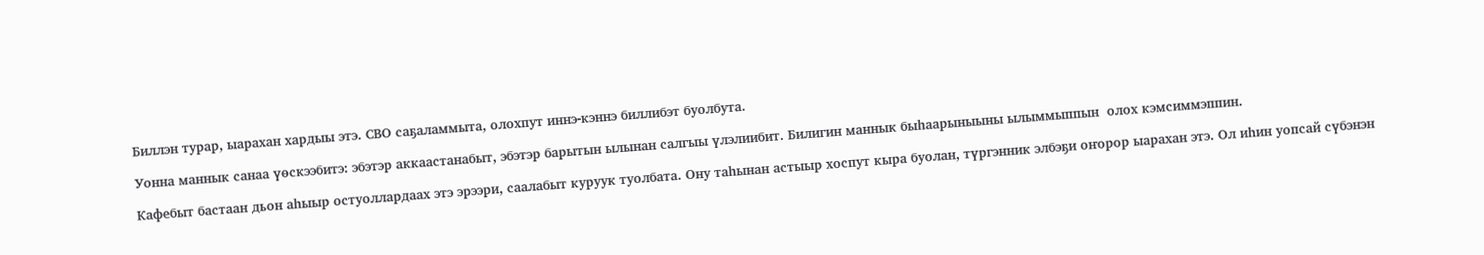Биллэн турар, ыарахан хардыы этэ. СВО саҕаламмыта, олохпут иннэ-кэннэ биллибэт буолбута.

Уонна маннык санаа үөскээбитэ: эбэтэр аккаастанабыт, эбэтэр барытын ылынан салгыы үлэлиибит. Билигин маннык быһаарыныыны ылыммыппын  олох кэмсиммэппин.

Кафебыт бастаан дьон аһыыр остуоллардаах этэ эрээри, саалабыт куруук туолбата. Ону таһынан астыыр хоспут кыра буолан, түргэнник элбэҕи оҥорор ыарахан этэ. Ол иһин уопсай сүбэнэн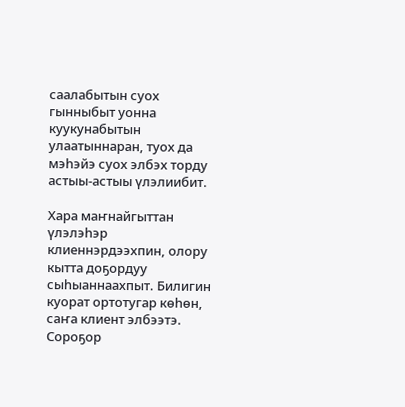саалабытын суох гынныбыт уонна куукунабытын улаатыннаран, туох да мэһэйэ суох элбэх торду астыы-астыы үлэлиибит.

Хара маҥнайгыттан үлэлэһэр клиеннэрдээхпин, олору кытта доҕордуу сыһыаннаахпыт. Билигин куорат ортотугар көһөн, саҥа клиент элбээтэ. Сороҕор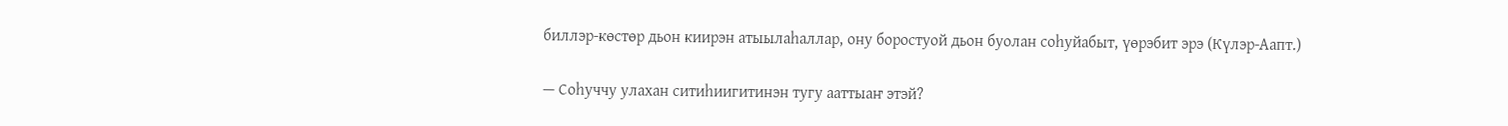биллэр-көстөр дьон киирэн атыылаһаллар, ону боростуой дьон буолан соһуйабыт, үөрэбит эрэ (Күлэр-Аапт.)

— Соһуччу улахан ситиһиигитинэн тугу ааттыаҥ этэй?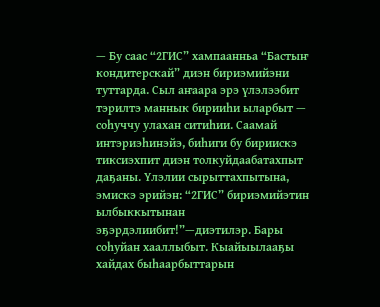— Бу саас “2ГИС” хампаанньа “Бастыҥ кондитерскай” диэн бириэмийэни  туттарда. Сыл аҥаара эрэ үлэлээбит тэрилтэ маннык бирииһи ыларбыт — соһуччу улахан ситиһии. Саамай интэриэһинэйэ, биһиги бу бириискэ тиксиэхпит диэн толкуйдаабатахпыт даҕаны. Үлэлии сырыттахпытына, эмискэ эрийэн: “2ГИС” бириэмийэтин ылбыккытынан эҕэрдэлиибит!”—диэтилэр. Бары соһуйан хааллыбыт. Кыайыылааҕы хайдах быһаарбыттарын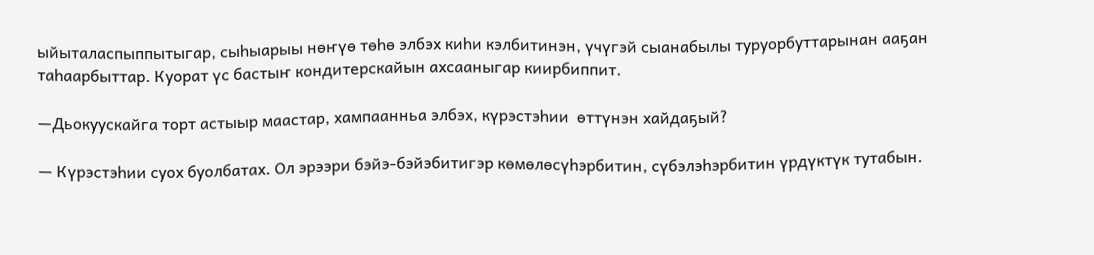ыйыталаспыппытыгар, сыһыарыы нөҥүө төһө элбэх киһи кэлбитинэн, үчүгэй сыанабылы туруорбуттарынан ааҕан таһаарбыттар. Куорат үс бастыҥ кондитерскайын ахсааныгар киирбиппит.

—Дьокуускайга торт астыыр маастар, хампаанньа элбэх, күрэстэһии  өттүнэн хайдаҕый?

— Күрэстэһии суох буолбатах. Ол эрээри бэйэ-бэйэбитигэр көмөлөсүһэрбитин, сүбэлэһэрбитин үрдүктүк тутабын.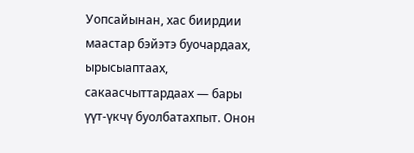Уопсайынан, хас биирдии маастар бэйэтэ буочардаах, ырысыаптаах, сакаасчыттардаах — бары үүт-үкчү буолбатахпыт. Онон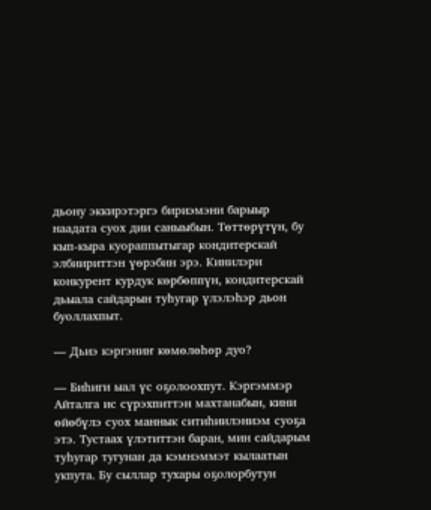дьону эккирэтэргэ бириэмэни барыыр наадата суох дии саныыбын. Төттөрүтүн, бу кып-кыра куораппытыгар кондитерскай элбиириттэн үөрэбин эрэ. Кинилэри конкурент курдук көрбөппүн, кондитерскай дьыала сайдарын туһугар үлэлэһэр дьон буоллахпыт.

— Дьиэ кэргэниҥ көмөлөһөр дуо?

— Биһиги ыал үс оҕолоохпут. Кэргэммэр Айталга ис сүрэхпиттэн махтанабын, кини өйөбүлэ суох маннык ситиһиилэниэм суоҕа этэ. Тустаах үлэтиттэн баран, мин сайдарым туһугар тугунан да кэмнэммэт кылаатын укпута. Бу сыллар тухары оҕолорбутун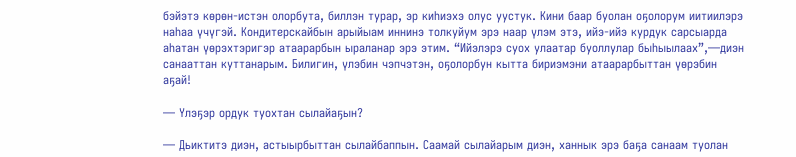бэйэтэ көрөн-истэн олорбута, биллэн турар, эр киһиэхэ олус уустук. Кини баар буолан оҕолорум иитиилэрэ наһаа үчүгэй. Кондитерскайбын арыйыам иннинэ толкуйум эрэ наар үлэм этэ, ийэ-ийэ курдук сарсыарда аһатан үөрэхтэригэр атаарарбын ыраланар эрэ этим. “Ийэлэрэ суох улаатар буоллулар быһыылаах”,—диэн санааттан куттанарым. Билигин, үлэбин чэпчэтэн, оҕолорбун кытта бириэмэни атаарарбыттан үөрэбин аҕай!

— Үлэҕэр ордук туохтан сылайаҕын?

— Дьиктитэ диэн, астыырбыттан сылайбаппын. Саамай сылайарым диэн, ханнык эрэ баҕа санаам туолан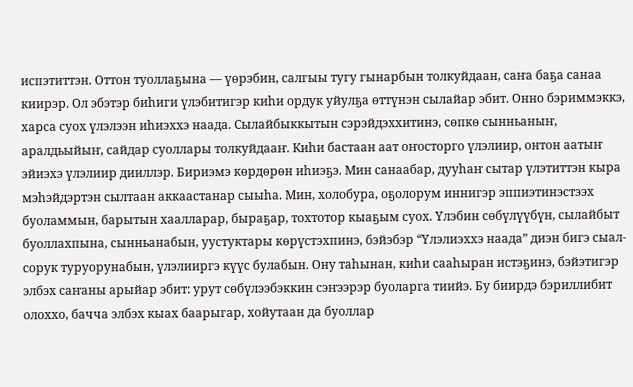испэтиттэн. Оттон туоллаҕына — үөрэбин, салгыы тугу гынарбын толкуйдаан, саҥа баҕа санаа киирэр. Ол эбэтэр биһиги үлэбитигэр киһи ордук уйулҕа өттүнэн сылайар эбит. Онно бэриммэккэ, харса суох үлэлээн иһиэххэ наада. Сылайбыккытын сэрэйдэххитинэ, сөпкө сынньаныҥ, аралдьыйыҥ, сайдар суоллары толкуйдааҥ. Киһи бастаан аат оҥосторго үлэлиир, онтон аатыҥ эйиэхэ үлэлиир дииллэр. Бириэмэ көрдөрөн иһиэҕэ. Мин санаабар, дууһаҥ сытар үлэтиттэн кыра мэһэйдэртэн сылтаан аккаастанар сыыһа. Мин, холобура, оҕолорум иннигэр эппиэтинэстээх буоламмын, барытын хаалларар, быраҕар, тохтотор кыаҕым суох. Үлэбин сөбүлүүбүн, сылайбыт буоллахпына, сынньанабын, уустуктары көрүстэхпинэ, бэйэбэр “Үлэлиэххэ наада” диэн бигэ сыал-сорук туруорунабын, үлэлииргэ күүс булабын. Ону таһынан, киһи сааһыран истэҕинэ, бэйэтигэр элбэх саҥаны арыйар эбит: урут сөбүлээбэккин сэҥээрэр буоларга тиийэ. Бу биирдэ бэриллибит олоххо, бачча элбэх кыах баарыгар, хойутаан да буоллар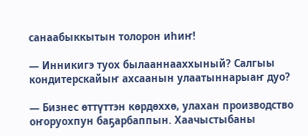санаабыккытын толорон иһиҥ!

— Инникигэ туох былааннааххыный? Салгыы кондитерскайыҥ ахсаанын улаатыннарыаҥ дуо?

— Бизнес өттүттэн көрдөххө, улахан производство оҥоруохпун баҕарбаппын. Хаачыстыбаны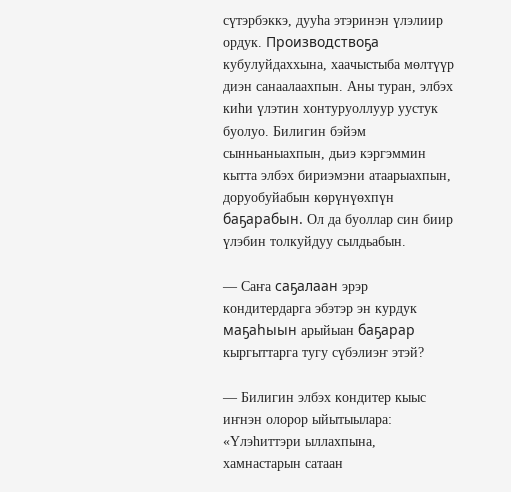сүтэрбэккэ, дууһа этэринэн үлэлиир ордук. Производствоҕа кубулуйдаххына, хаачыстыба мөлтүүр диэн санаалаахпын. Аны туран, элбэх киһи үлэтин хонтуруоллуур уустук буолуо. Билигин бэйэм сынньаныахпын, дьиэ кэргэммин кытта элбэх бириэмэни атаарыахпын, доруобуйабын көрүнүөхпүн баҕарабын. Ол да буоллар син биир үлэбин толкуйдуу сылдьабын.

— Саҥа саҕалаан эрэр кондитердарга эбэтэр эн курдук маҕаһыын арыйыан баҕарар кыргыттарга тугу сүбэлиэҥ этэй?

— Билигин элбэх кондитер кыыс  иҥнэн олорор ыйытыылара: «Үлэһиттэри ыллахпына, хамнастарын сатаан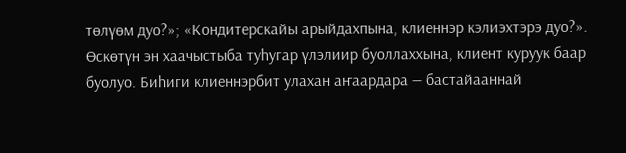төлүөм дуо?»; «Кондитерскайы арыйдахпына, клиеннэр кэлиэхтэрэ дуо?». Өскөтүн эн хаачыстыба туһугар үлэлиир буоллаххына, клиент куруук баар буолуо. Биһиги клиеннэрбит улахан аҥаардара — бастайааннай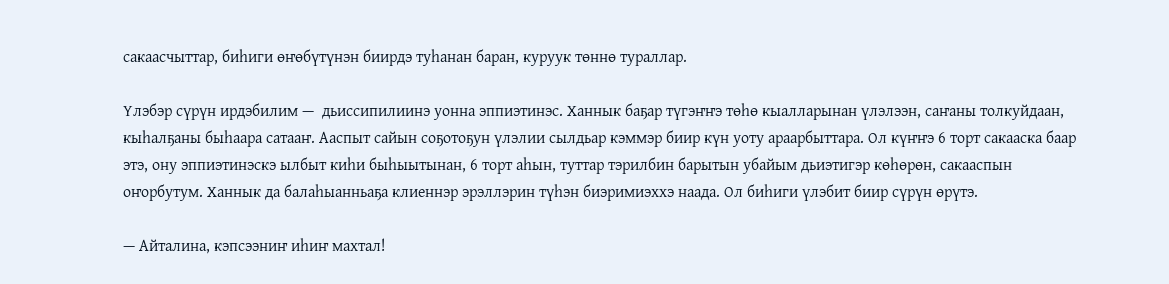сакаасчыттар, биһиги өҥөбүтүнэн биирдэ туһанан баран, куруук төннө тураллар.

Үлэбэр сүрүн ирдэбилим —  дьиссипилиинэ уонна эппиэтинэс. Ханнык баҕар түгэҥҥэ төһө кыалларынан үлэлээн, саҥаны толкуйдаан, кыһалҕаны быһаара сатааҥ. Ааспыт сайын соҕотоҕун үлэлии сылдьар кэммэр биир күн уоту араарбыттара. Ол күҥҥэ 6 торт сакааска баар этэ, ону эппиэтинэскэ ылбыт киһи быһыытынан, 6 торт аһын, туттар тэрилбин барытын убайым дьиэтигэр көһөрөн, сакааспын оҥорбутум. Ханнык да балаһыанньаҕа клиеннэр эрэллэрин түһэн биэримиэххэ наада. Ол биһиги үлэбит биир сүрүн өрүтэ.

— Айталина, кэпсээниҥ иһиҥ махтал!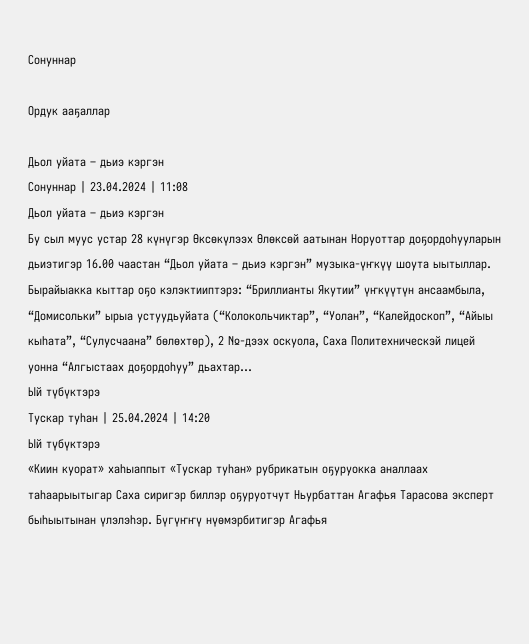Сонуннар

Ордук ааҕаллар

Дьол уйата – дьиэ кэргэн
Сонуннар | 23.04.2024 | 11:08
Дьол уйата – дьиэ кэргэн
Бу сыл муус устар 28 күнүгэр Өксөкүлээх Өлөксөй аатынан Норуоттар доҕордоһууларын дьиэтигэр 16.00 чаастан “Дьол уйата – дьиэ кэргэн” музыка-үҥкүү шоута ыытыллар. Бырайыакка кыттар оҕо кэлэктииптэрэ: “Бриллианты Якутии” үҥкүүтүн ансаамбыла, “Домисольки” ырыа устуудьуйата (“Колокольчиктар”, “Уолан”, “Калейдоскоп”, “Айыы кыһата”, “Сулусчаана” бөлөхтөр), 2 №-дээх оскуола, Саха Политехническэй лицей уонна “Алгыстаах доҕордоһуу” дьахтар...
Ый түбүктэрэ
Тускар туһан | 25.04.2024 | 14:20
Ый түбүктэрэ
«Киин куорат» хаһыаппыт «Тускар туһан» рубрикатын оҕуруокка аналлаах таһаарыытыгар Саха сиригэр биллэр оҕуруотчут Ньурбаттан Агафья Тарасова эксперт быһыытынан үлэлэһэр. Бүгүҥҥү нүөмэрбитигэр Агафья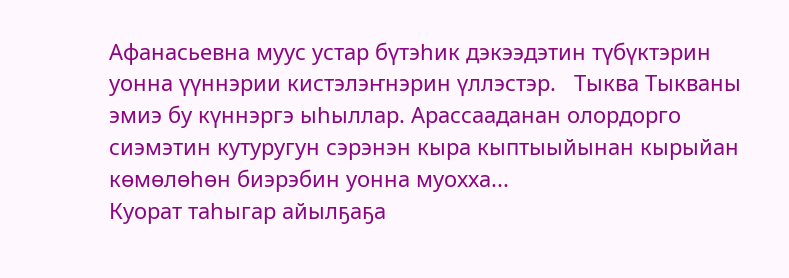Афанасьевна муус устар бүтэһик дэкээдэтин түбүктэрин уонна үүннэрии кистэлэҥнэрин үллэстэр.   Тыква Тыкваны эмиэ бу күннэргэ ыһыллар. Арассааданан олордорго сиэмэтин кутуругун сэрэнэн кыра кыптыыйынан кырыйан көмөлөһөн биэрэбин уонна муохха...
Куорат таһыгар айылҕаҕа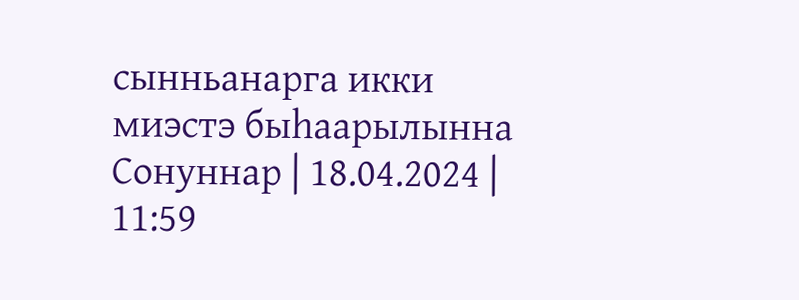сынньанарга икки миэстэ быһаарылынна
Сонуннар | 18.04.2024 | 11:59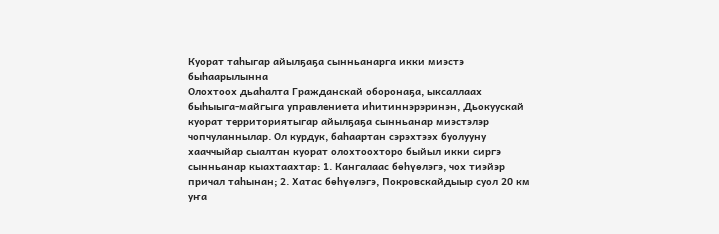Куорат таһыгар айылҕаҕа сынньанарга икки миэстэ быһаарылынна
Олохтоох дьаһалта Гражданскай оборонаҕа, ыксаллаах быһыыга-майгыга управлениета иһитиннэрэринэн, Дьокуускай куорат территориятыгар айылҕаҕа сынньанар миэстэлэр чопчуланнылар. Ол курдук, баһаартан сэрэхтээх буолууну хааччыйар сыалтан куорат олохтоохторо быйыл икки сиргэ сынньанар кыахтаахтар: 1. Кангалаас бөһүөлэгэ, чох тиэйэр причал таһынан; 2. Хатас бөһүөлэгэ, Покровскайдыыр суол 20 км уҥа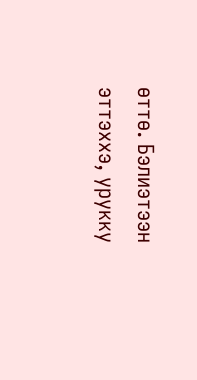өттө. Бэлиэтээн эттэххэ, урукку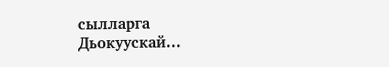сылларга Дьокуускай...